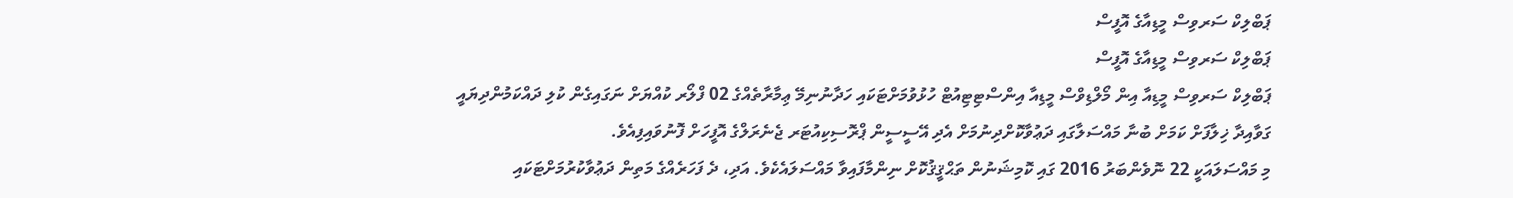ޕަބްލިކް ސަރވިސް މީޑިއާގެ އޮފީސް
ޕަބްލިކް ސަރވިސް މީޑިއާގެ އޮފީސް
ޕަބްލިކް ސަރވިސް މީޑިއާ އިން މޯލްޑިވްސް މީޑިއާ އިންސްޓިޓިއުޓް ހުޅުވުމަށްޓަކައި ހަދާނުނިމޭ ޢިމާރާތެއްގެ 02 ފްލޯރ ކުއްޔަށް ނަގައިގެން ކުލި ދައްކަމުންދިޔައީ ގަވާއިދާ ޚިލާފަށް ކަމަށް ބުނާ މައްސަލާގައި ދަޢުވާކޮށްދިނުމަށް އެދި އޭސީސީން ޕްރޮސިކިއުޓަރ ޖެނެރަލްގެ އޮފީހަށް ފޮނުވައިފިއެވެ.
މި މައްސަލައަކީ 22 ނޮވެންބަރު 2016 ގައި ކޮމިޝަނުން ތަޙްޤީޤުކޮށް ނިންމާފައިވާ މައްސަލައެކެވެ. އަދި، ދެ ފަހަރެއްގެ މަތިން ދަޢުވާކުރުމަށްޓަކައި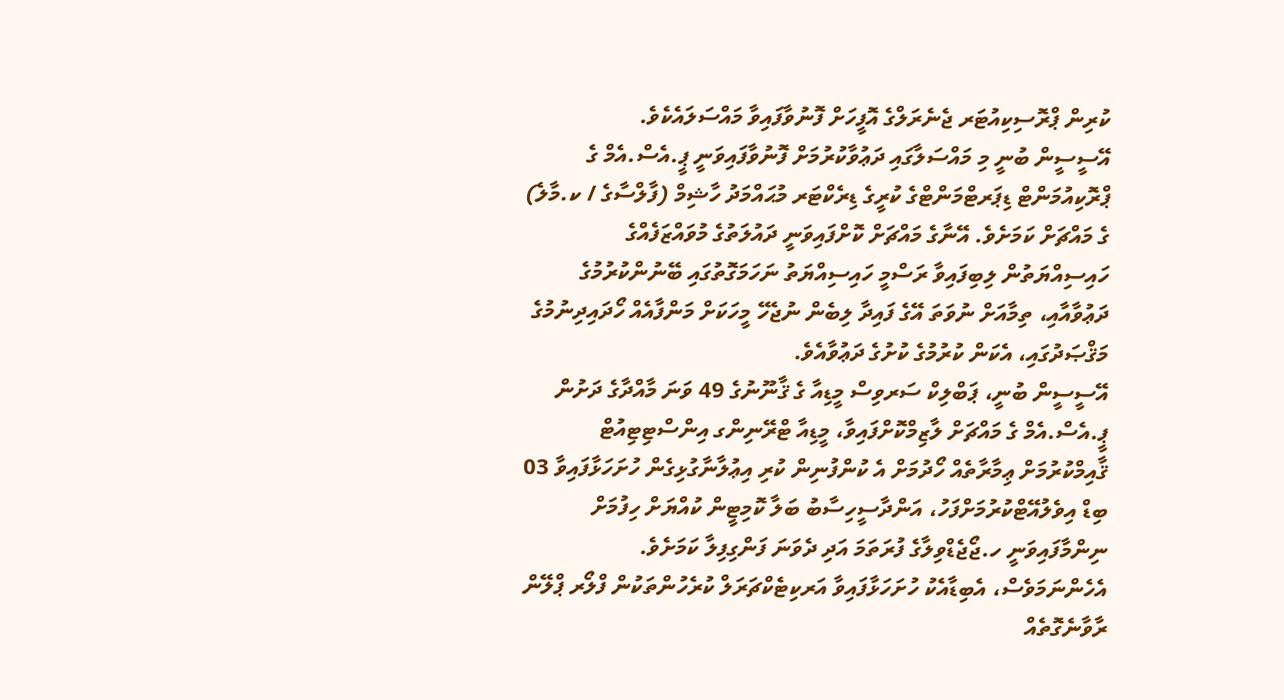ކުރިން ޕްރޮސިކިއުޓަރ ޖެނެރަލްގެ އޮފީހަށް ފޮނުވާފައިވާ މައްސަލައެކެވެ.
އޭސީސީން ބުނީ މި މައްސަލާގައި ދަޢުވާކުރުމަށް ފޮނުވާފައިވަނީ ޕީ.އެސް.އެމް ގެ ޕްރޮކިއުމަންޓް ޑިޕަރޓްމަންޓްގެ ކުރީގެ ޑިރެކްޓަރ މުޙައްމަދު ހާޝިމް (ފާލްސާގެ / ކ.މާލެ) ގެ މައްޗަށް ކަމަށެވެ. އޭނާގެ މައްޗަށް ކޮށްފައިވަނީ ދައުލަތުގެ މުވައްޒަފެއްގެ ހައިސިއްޔަތުން ލިބިފައިވާ ރަސްމީ ހައިސިއްޔަތު ނަހަމަގޮތުގައި ބޭނުންކުރުމުގެ ދަޢުވާއާއި، ތިމާއަށް ނުވަތަ އޭގެ ފައިދާ ލިބެން ނުޖެހޭ މީހަކަށް މަންފާއެއް ހޯދައިދިނުމުގެ މަޤްޞަދުގައި، އެކަން ކުރުމުގެ ކުށުގެ ދަޢުވާއެވެ.
އޭސީސީން ބުނީ، ޕަބްލިކް ސަރވިސް މީޑިއާ ގެ ޤާނޫނުގެ 49 ވަނަ މާއްދާގެ ދަށުން ޕީ.އެސް.އެމް ގެ މައްޗަށް ލާޒިމްކޮށްފައިވާ، މީޑިއާ ޓްރޭނިންގ އިންސްޓިޓިއުޓް ޤާއިމްކުރުމަށް ޢިމާރާތެއް ހޯދުމަށް އެ ކުންފުނިން ކުރި އިޢުލާނާގުޅިގެން ހުށަހަޅާފައިވާ 03 ބިޑް އިވެލުއޭޓްކުރުމަށްފަހު، އަންދާސީހިސާބު ބަލާ ކޮމިޓީން ކުއްޔަށް ހިފުމަށް ނިންމާފައިވަނީ ހ.ޖޯޖެޑްވިލާގެ ފުރަތަމަ އަދި ދެވަނަ ފަންގިފިލާ ކަމަށެވެ.
އެހެންނަމަވެސް، އެބިޑާއެކު ހުށަހަޅާފައިވާ އަރކިޓެކްޗަރަލް ކުރެހުންތަކުން ފްލޯރ ޕްލޭން ރާވާނެގޮތެއް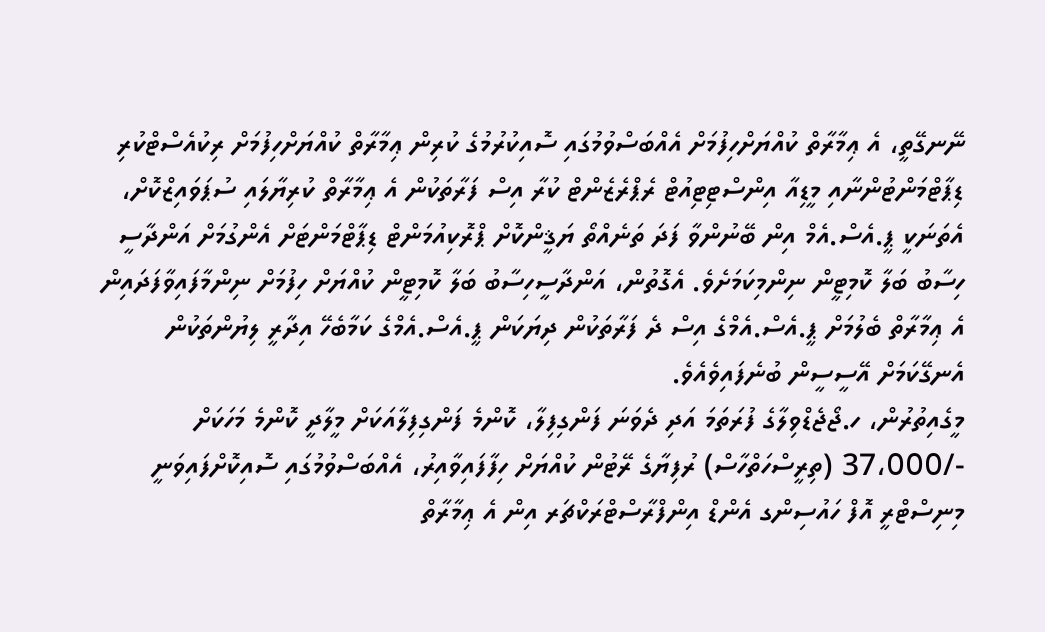ނޭނގޭތީ، އެ ޢިމާރާތް ކުއްޔަށްހިފުމަށް އެއްބަސްވުމުގައި ސޮއިކުރުމުގެ ކުރިން ޢިމާރާތް ކުއްޔަށްހިފުމަށް ރިކުއެސްޓްކުރި ޑިޕާޓްމަންޓުންނާއި މީޑިއާ އިންސްޓިޓިއުޓް ރެޕްރެޒެންޓް ކުރާ އިސް ފަރާތަކުން އެ ޢިމާރާތް ކުރިޔާލައި ސުޕަވައިޒްކޮށް، އެތަނަކީ ޕީ.އެސް.އެމް އިން ބޭނުންވާ ފަދަ ތަނެއްތޯ ޔަޤީންކޮށް ޕްރޮކިއުމަންޓް ޑިޕާޓްމަންޓަށް އެންގުމަށް އަންދާސީ ހިސާބު ބަލާ ކޮމިޓީން ނިންމިކަމަށެވެ. އެގޮތުން، އަންދާސީހިސާބު ބަލާ ކޮމިޓީން ކުއްޔަށް ހިފުމަށް ނިންމާފައިވާފަދައިން އެ ޢިމާރާތް ބެލުމަށް ޕީ.އެސް.އެމްގެ އިސް ދެ ފަރާތަކުން ދިޔަކަން ޕީ.އެސް.އެމްގެ ކަމާބެހޭ އިދާރީ ލިޔުންތަކުން އެނގޭކަމަށް އޭސީސީން ބުނެފައިވެއެވެ.
މީގެއިތުރުން، ހ.ޖޯޖެޑްވިލާގެ ފުރަތަމަ އަދި ދެވަނަ ފަންގިފިލާ، ކޮންމެ ފަންގިފިލާއަކަށް މީލާދީ ކޮންމެ މަހަކަށް -/37،000 (ތިރީސްހަތްހާސް) ރުފިޔާގެ ރޭޓުން ކުއްޔަށް ހިފާފައިވާއިރު، އެއްބަސްވުމުގައި ސޮއިކޮށްފައިވަނީ މިނިސްޓްރީ އޮފް ހައުސިންގ އެންޑް އިންފްރާސްޓްރަކްޗަރ އިން އެ ޢިމާރާތް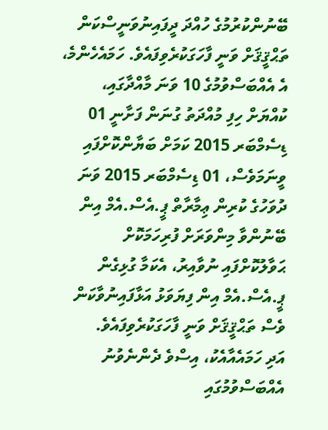ބޭނުންކުރުމުގެ ހުއްދަ ދީފައިނުވަނީސްކަން ތަޙްޤީޤަށް ވަނީ ފާހަގަކުރެވިފައެވެ. ހަމައެހެންމެ، އެ އެއްބަސްވުމުގެ 10 ވަނަ މާއްދާގައި، ކުއްޔަށް ހިފި މުއްދަތު ގުނަން ފަށާނީ 01 ޑިސެމްބަރ 2015 ކަމަށް ބަޔާންކޮށްފައި ވީނަމަވެސް، 01 ޑިސެމްބަރ 2015 ވަނަ ދުވަހުގެ ކުރިން ޢިމާރާތް ޕީ.އެސް.އެމް އިން ބޭނުންވާ މިންވަރަށް ފުރިހަމަކޮށް ޙަވާލުކޮށްފައި ނުވާއިރު، އެކަމާ ގުޅިގެން ޕީ.އެސް.އެމް އިން ފިޔަވަޅު އަޅާފައިނުވާކަން ވެސް ތަޙްޤީޤަށް ވަނީ ފާހަގަކުރެވިފައެވެ.
އަދި ހަމައެއާއެކު، އިސްވެ ދެންނެވުނު އެއްބަސްވުމުގައި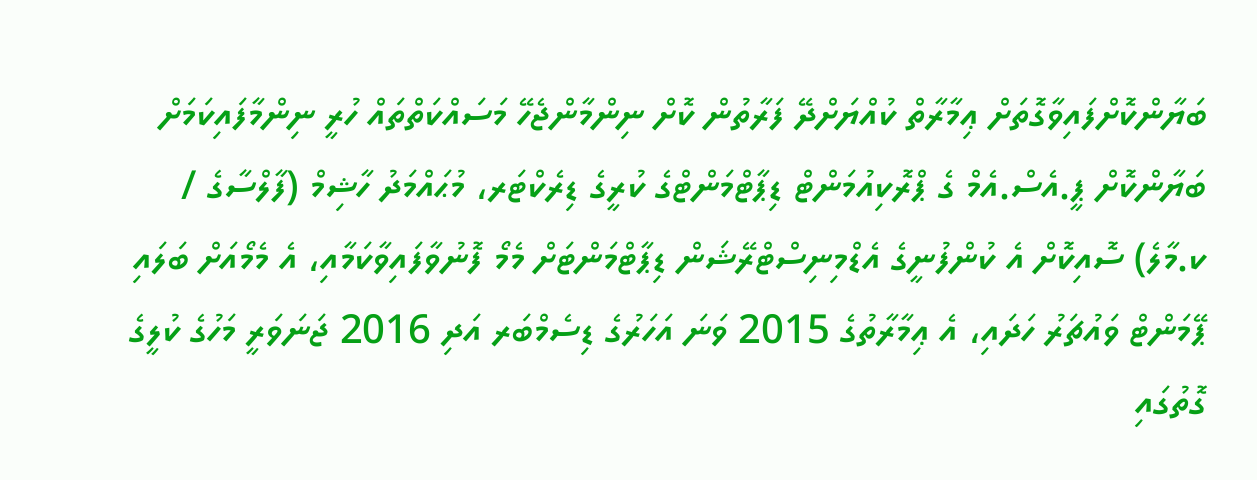ބަޔާންކޮށްފައިވާގޮތަށް ޢިމާރާތް ކުއްޔަށްދޭ ފަރާތުން ކޮށް ނިންމާންޖެހޭ މަސައްކަތްތައް ހުރީ ނިންމާފައިކަމަށް ބަޔާންކޮށް ޕީ.އެސް.އެމް ގެ ޕްރޮކިއުމަންޓް ޑިޕާޓްމަންޓްގެ ކުރީގެ ޑިރެކްޓަރ، މުޙައްމަދު ހާޝިމް (ފާލްސާގެ / ކ.މާލެ) ސޮއިކޮށް އެ ކުންފުނީގެ އެޑްމިނިސްޓްރޭޝަން ޑިޕާޓްމަންޓަށް މެމޯ ފޮނުވާފައިވާކަމާއި، އެ މެމޯއަށް ބަލައި ޕޭމަންޓް ވައުޗަރު ހަދައި، އެ ޢިމާރާތުގެ 2015 ވަނަ އަހަރުގެ ޑިސެމްބަރ އަދި 2016 ޖަނަވަރީ މަހުގެ ކުލީގެ ގޮތުގައި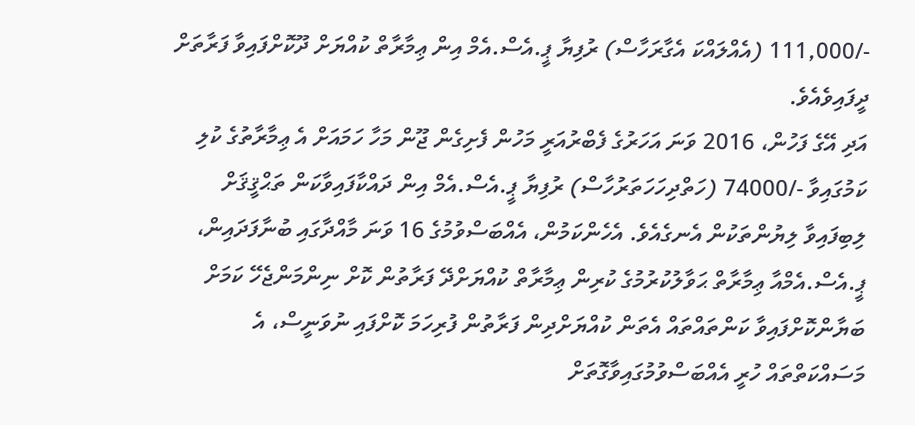-/111,000 (އެއްލައްކަ އެގާރަހާސް) ރުފިޔާ ޕީ.އެސް.އެމް އިން ޢިމާރާތް ކުއްޔަށް ދޫކޮށްފައިވާ ފަރާތަށް ދީފައިވެއެވެ.
އަދި އޭގެ ފަހުން، 2016 ވަނަ އަހަރުގެ ފެބްރުއަރީ މަހުން ފެށިގެން ޖޫން މަހާ ހަމައަށް އެ ޢިމާރާތުގެ ކުލި ކަމުގައިވާ -/74000 (ހަތްދިހަހަތަރުހާސް) ރުފިޔާ ޕީ.އެސް.އެމް އިން ދައްކާފައިވާކަން ތަޙްޤީޤަށް ލިބިފައިވާ ލިޔުންތަކުން އެނގެއެވެ. އެހެންކަމުން، އެއްބަސްވުމުގެ 16 ވަނަ މާއްދާގައި ބުނާފަދައިން، ޕީ.އެސް.އެމްއާ ޢިމާރާތް ޙަވާލުކުރުމުގެ ކުރިން ޢިމާރާތް ކުއްޔަށްދޭ ފަރާތުން ކޮށް ނިންމަންޖެހޭ ކަމަށް ބަޔާންކޮށްފައިވާ ކަންތައްތައް އެތަން ކުއްޔަށްދިން ފަރާތުން ފުރިހަމަ ކޮށްފައި ނުވަނީސް، އެ މަސައްކަތްތައް ހުރީ އެއްބަސްވުމުގައިވާގޮތަށް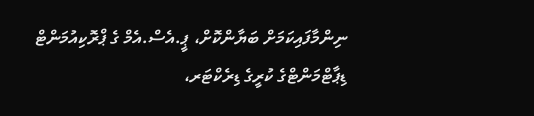ނިންމާފައިކަމަށް ބަޔާންކޮށް، ޕީ.އެސް.އެމް ގެ ޕްރޮކިއުމަންޓް ޑިޕާޓްމަންޓްގެ ކުރީގެ ޑިރެކްޓަރ،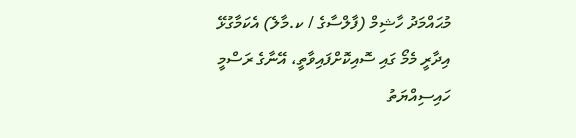މުޙައްމަދު ހާޝިމް (ފާލްސާގެ / ކ.މާލެ) އެކަމާގުޅޭ އިދާރީ މެމޯ ގައި ސޮއިކޮށްފައިވާތީ، އޭނާގެ ރަސްމީ ހައިސިއްޔަތު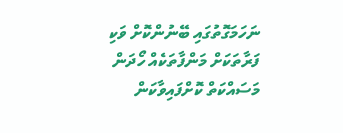ނަހަމަގޮތުގައި ބޭނުންކޮށް ވަކި ފަރާތަކަށް މަންފާތަކެއް ހޯދަން މަސައްކަތް ކޮށްފައިވާކަން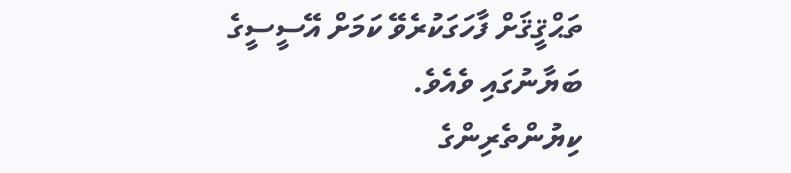ތަޙްޤީޤަށް ފާހަގަކުރެވޭ ކަމަށް އޭސީސީގެ ބަޔާނުގައި ވެއެވެ.
ކިޔުންތެރިންގެ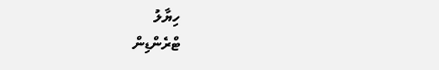ހިޔާލު
ޓްރެންޑިން